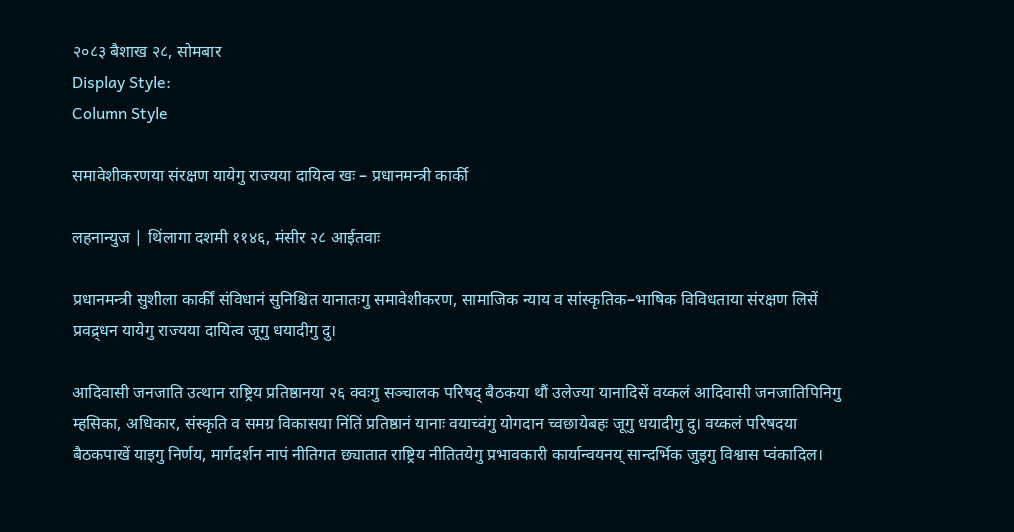२०८३ बैशाख २८, सोमबार
Display Style:
Column Style

समावेशीकरणया संरक्षण यायेगु राज्यया दायित्व खः – प्रधानमन्त्री कार्की

लहनान्युज | थिंलागा दशमी ११४६, मंसीर २८ आईतवाः

प्रधानमन्त्री सुशीला कार्कीं संविधानं सुनिश्चित यानातःगु समावेशीकरण, सामाजिक न्याय व सांस्कृतिक–भाषिक विविधताया संरक्षण लिसें प्रवद्र्धन यायेगु राज्यया दायित्व जूगु धयादीगु दु।

आदिवासी जनजाति उत्थान राष्ट्रिय प्रतिष्ठानया २६ क्वःगु सञ्चालक परिषद् बैठकया थौं उलेज्या यानादिसें वय्कलं आदिवासी जनजातिपिनिगु म्हसिका, अधिकार, संस्कृति व समग्र विकासया निंतिं प्रतिष्ठानं यानाः वयाच्वंगु योगदान च्वछायेबहः जूगु धयादीगु दु। वय्कलं परिषदया बैठकपाखें याइगु निर्णय, मार्गदर्शन नापं नीतिगत छ्यातात राष्ट्रिय नीतितयेगु प्रभावकारी कार्यान्वयनय् सान्दर्भिक जुइगु विश्वास प्वंकादिल।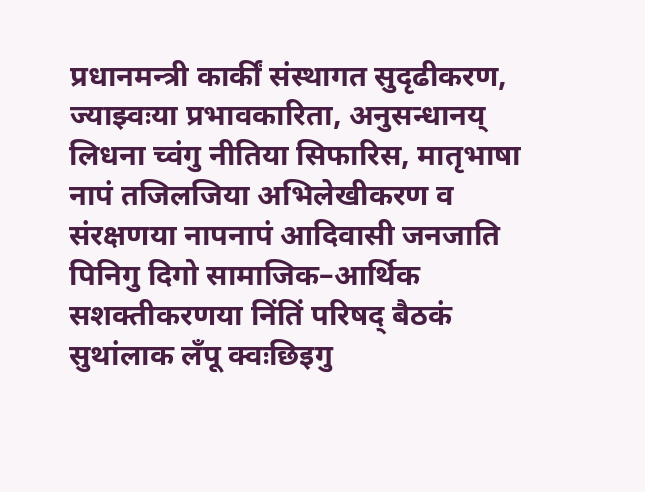प्रधानमन्त्री कार्कीं संस्थागत सुदृढीकरण, ज्याझ्वःया प्रभावकारिता, अनुसन्धानय् लिधना च्वंगु नीतिया सिफारिस, मातृभाषा नापं तजिलजिया अभिलेखीकरण व संरक्षणया नापनापं आदिवासी जनजाति पिनिगु दिगो सामाजिक–आर्थिक सशक्तीकरणया निंतिं परिषद् बैठकं सुथांलाक लँपू क्वःछिइगु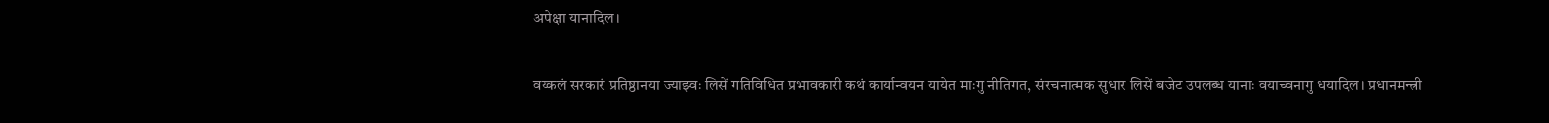अपेक्षा यानादिल।

वय्कलं सरकारं प्रतिष्ठानया ज्याझ्वः लिसें गतिविधित प्रभावकारी कथं कार्यान्वयन यायेत माःगु नीतिगत, संरचनात्मक सुधार लिसें बजेट उपलब्ध यानाः वयाच्वनागु धयादिल। प्रधानमन्त्री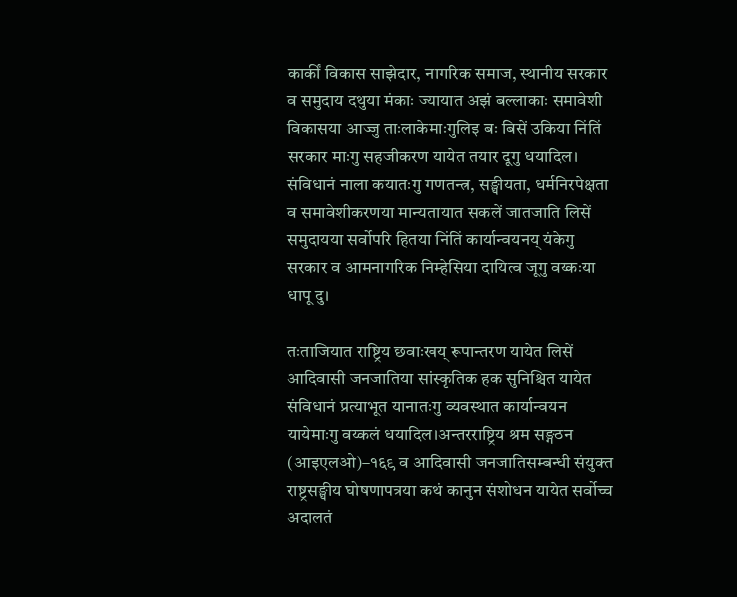कार्कीं विकास साझेदार, नागरिक समाज, स्थानीय सरकार व समुदाय दथुया मंकाः ज्यायात अझं बल्लाकाः समावेशी विकासया आज्जु ताःलाकेमाःगुलिइ बः बिसें उकिया निंतिं सरकार माःगु सहजीकरण यायेत तयार दूगु धयादिल। संविधानं नाला कयातःगु गणतन्त्र, सङ्घीयता, धर्मनिरपेक्षता व समावेशीकरणया मान्यतायात सकलें जातजाति लिसें समुदायया सर्वोपरि हितया निंतिं कार्यान्वयनय् यंकेगु सरकार व आमनागरिक निम्हेसिया दायित्व जूगु वय्कःया धापू दु।

तःताजियात राष्ट्रिय छवाःखय् रूपान्तरण यायेत लिसें आदिवासी जनजातिया सांस्कृतिक हक सुनिश्चित यायेत संविधानं प्रत्याभूत यानातःगु व्यवस्थात कार्यान्वयन यायेमाःगु वय्कलं धयादिल।अन्तरराष्ट्रिय श्रम सङ्गठन (आइएलओ)–१६९ व आदिवासी जनजातिसम्बन्धी संयुक्त राष्ट्रसङ्घीय घोषणापत्रया कथं कानुन संशोधन यायेत सर्वोच्च अदालतं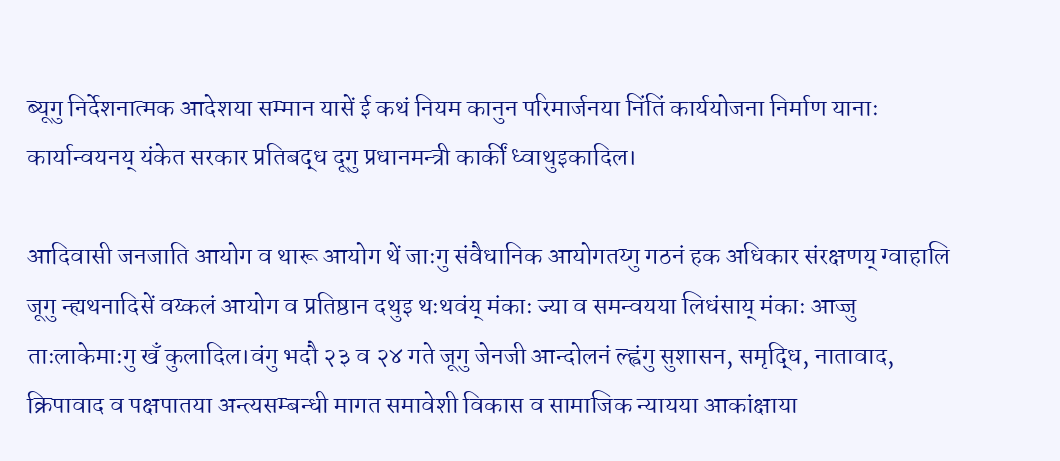ब्यूगु निर्देशनात्मक आदेशया सम्मान यासें ई कथं नियम कानुन परिमार्जनया निंतिं कार्ययोजना निर्माण यानाः कार्यान्वयनय् यंकेत सरकार प्रतिबद्ध दूगु प्रधानमन्त्री कार्कीं ध्वाथुइकादिल।

आदिवासी जनजाति आयोग व थारू आयोग थें जाःगु संवैधानिक आयोगतय्गु गठनं हक अधिकार संरक्षणय् ग्वाहालि जूगु न्ह्यथनादिसें वय्कलं आयोग व प्रतिष्ठान दथुइ थःथवंय् मंकाः ज्या व समन्वयया लिधंसाय् मंकाः आज्जु ताःलाकेमाःगु खँ कुलादिल।वंगु भदौ २३ व २४ गते जूगु जेनजी आन्दोलनं ल्ह्वंगु सुशासन, समृद्धि, नातावाद, क्रिपावाद व पक्षपातया अन्त्यसम्बन्धी मागत समावेशी विकास व सामाजिक न्यायया आकांक्षाया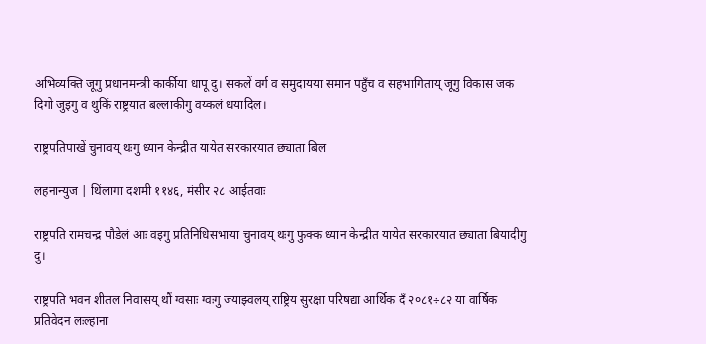अभिव्यक्ति जूगु प्रधानमन्त्री कार्कीया धापू दु। सकलें वर्ग व समुदायया समान पहुँच व सहभागिताय् जूगु विकास जक दिगो जुइगु व थुकिं राष्ट्रयात बल्लाकीगु वय्कलं धयादिल।

राष्ट्रपतिपाखें चुनावय् थःगु ध्यान केन्द्रीत यायेत सरकारयात छ्याता बिल

लहनान्युज | थिंलागा दशमी ११४६, मंसीर २८ आईतवाः

राष्ट्रपति रामचन्द्र पौडेलं आः वइगु प्रतिनिधिसभाया चुनावय् थःगु फुक्क ध्यान केन्द्रीत यायेत सरकारयात छ्याता बियादीगु दु।

राष्ट्रपति भवन शीतल निवासय् थौं ग्वसाः ग्वःगु ज्याझ्वलय् राष्ट्रिय सुरक्षा परिषद्या आर्थिक दँ २०८१÷८२ या वार्षिक प्रतिवेदन लःल्हाना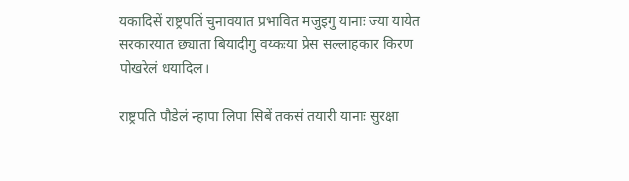यकादिसें राष्ट्रपतिं चुनावयात प्रभावित मजुइगु यानाः ज्या यायेत सरकारयात छ्याता बियादीगु वय्कःया प्रेस सल्लाहकार किरण पोखरेलं धयादिल।

राष्ट्रपति पौडेलं न्हापा लिपा सिबें तकसं तयारी यानाः सुरक्षा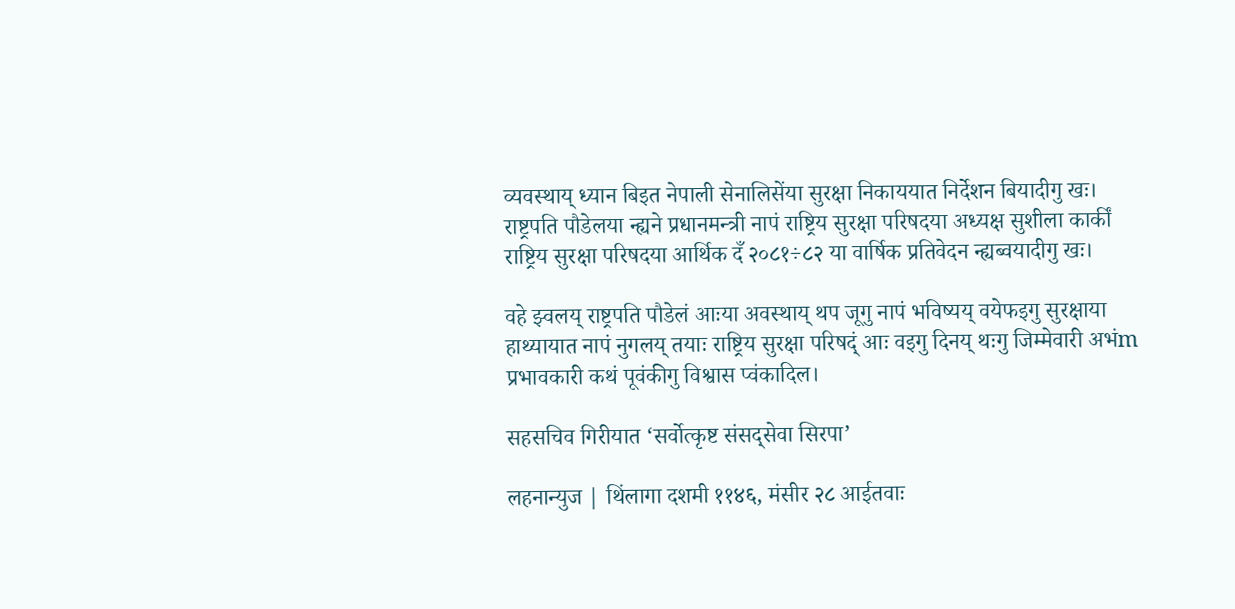व्यवस्थाय् ध्यान बिइत नेपाली सेनालिसेंया सुरक्षा निकाययात निर्देशन बियादीगु खः। राष्ट्रपति पौडेलया न्ह्यने प्रधानमन्त्री नापं राष्ट्रिय सुरक्षा परिषदया अध्यक्ष सुशीला कार्कीं राष्ट्रिय सुरक्षा परिषदया आर्थिक दँ २०८१÷८२ या वार्षिक प्रतिवेदन न्ह्यब्वयादीगु खः।

वहे झ्वलय् राष्ट्रपति पौडेलं आःया अवस्थाय् थप जूगु नापं भविष्यय् वयेफइगु सुरक्षाया हाथ्यायात नापं नुगलय् तयाः राष्ट्रिय सुरक्षा परिषद्ं आः वइगु दिनय् थःगु जिम्मेवारी अभंm प्रभावकारी कथं पूवंकीगु विश्वास प्वंकादिल।

सहसचिव गिरीयात ‘सर्वोत्कृष्ट संसद्सेवा सिरपा’

लहनान्युज | थिंलागा दशमी ११४६, मंसीर २८ आईतवाः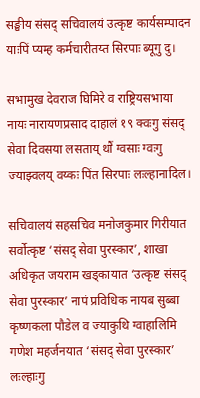सङ्घीय संसद् सचिवालयं उत्कृष्ट कार्यसम्पादन याःपिं प्यम्ह कर्मचारीतय्त सिरपाः ब्यूगु दु।

सभामुख देवराज घिमिरे व राष्ट्रियसभाया नायः नारायणप्रसाद दाहालं १९ क्वःगु संसद् सेवा दिवसया लसताय् थौं ग्वसाः ग्वःगु ज्याझ्वलय् वय्कः पिंत सिरपाः लःल्हानादिल।

सचिवालयं सहसचिव मनोजकुमार गिरीयात सर्वोत्कृष्ट ‘संसद् सेवा पुरस्कार’, शाखा अधिकृत जयराम खड्कायात ‘उत्कृष्ट संसद् सेवा पुरस्कार’ नापं प्रविधिक नायब सुब्बा कृष्णकला पौडेल व ज्याकुथि ग्वाहालिमि गणेश महर्जनयात ‘संसद् सेवा पुरस्कार’ लःल्हाःगु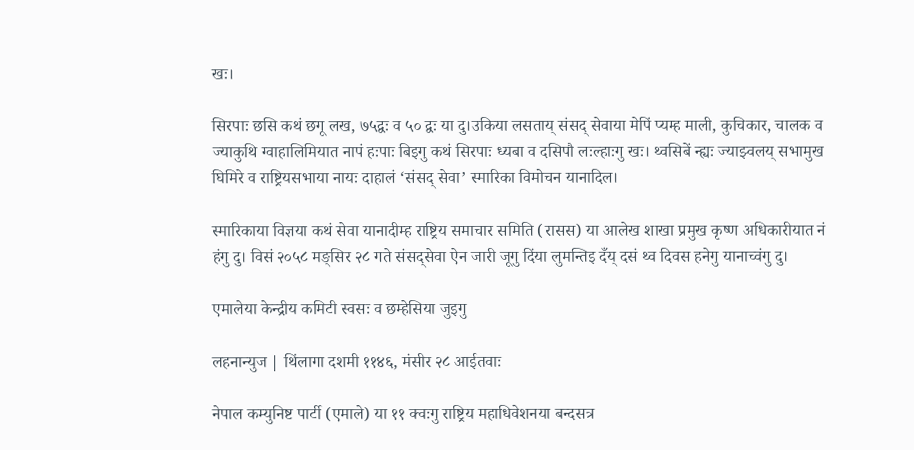खः।

सिरपाः छसि कथं छगू लख, ७५द्वः व ५० द्वः या दु।उकिया लसताय् संसद् सेवाया मेपिं प्यम्ह माली, कुचिकार, चालक व ज्याकुथि ग्वाहालिमियात नापं हःपाः बिइगु कथं सिरपाः ध्यबा व दसिपौ लःल्हाःगु खः। थ्वसिबें न्ह्यः ज्याझ्वलय् सभामुख घिमिरे व राष्ट्रियसभाया नायः दाहालं ‘संसद् सेवा’ स्मारिका विमोचन यानादिल।

स्मारिकाया विज्ञया कथं सेवा यानादीम्ह राष्ट्रिय समाचार समिति (रासस) या आलेख शाखा प्रमुख कृष्ण अधिकारीयात नं हंगु दु। विसं २०५८ मङ्सिर २८ गते संसद्सेवा ऐन जारी जूगु दिंया लुमन्तिइ दँय् दसं थ्व दिवस हनेगु यानाच्वंगु दु।

एमालेया केन्द्रीय कमिटी स्वसः व छम्हेसिया जुइगु

लहनान्युज | थिंलागा दशमी ११४६, मंसीर २८ आईतवाः

नेपाल कम्युनिष्ट पार्टी (एमाले) या ११ क्वःगु राष्ट्रिय महाधिवेशनया बन्दसत्र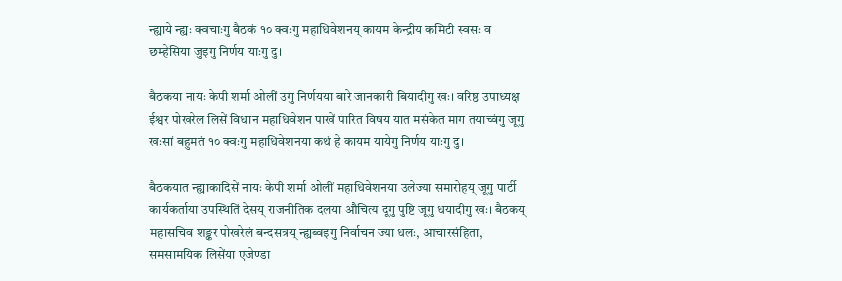न्ह्याये न्ह्यः क्वचाःगु बैठकं १० क्वःगु महाधिवेशनय् कायम केन्द्रीय कमिटी स्वसः व छम्हेसिया जुइगु निर्णय याःगु दु।

बैठकया नायः केपी शर्मा ओलीं उगु निर्णयया बारे जानकारी बियादीगु खः। वरिष्ठ उपाध्यक्ष ईश्वर पोखरेल लिसें विधान महाधिवेशन पाखें पारित विषय यात मसंकेत माग तयाच्वंगु जूगु खःसां बहुमतं १० क्वःगु महाधिवेशनया कथं हे कायम यायेगु निर्णय याःगु दु।

बैठकयात न्ह्याकादिसें नायः केपी शर्मा ओलीं महाधिवेशनया उलेज्या समारोहय् जूगु पार्टी कार्यकर्ताया उपस्थितिं देसय् राजनीतिक दलया औचित्य दूगु पुष्टि जूगु धयादीगु खः। बैठकय् महासचिव शङ्कर पोखरेलं बन्दसत्रय् न्ह्यब्वइगु निर्वाचन ज्या धलः, आचारसंहिता, समसामयिक लिसेंया एजेण्डा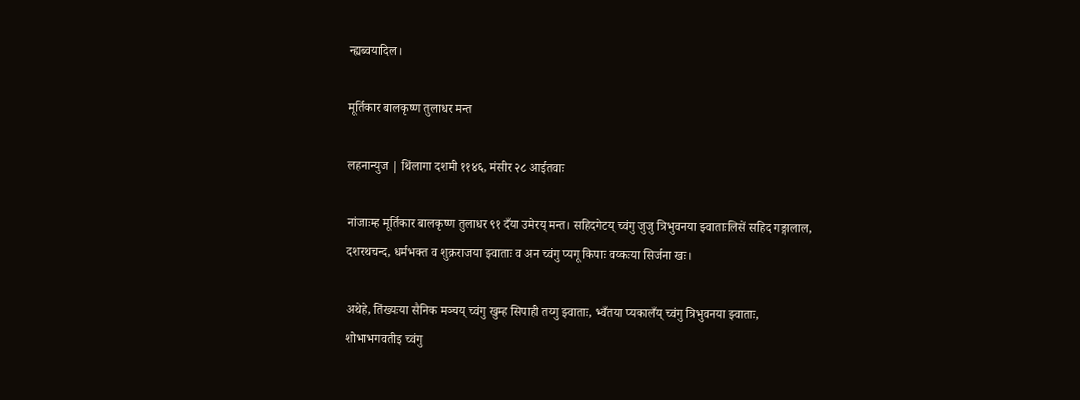न्ह्यब्वयादिल।

मूर्तिकार बालकृष्ण तुलाधर मन्त

लहनान्युज | थिंलागा दशमी ११४६, मंसीर २८ आईतवाः

नांजाःम्ह मूर्तिकार बालकृष्ण तुलाधर ९१ दँया उमेरय् मन्त। सहिदगेटय् च्वंगु जुजु त्रिभुवनया झ्वाताःलिसें सहिद गङ्गालाल, दशरथचन्द, धर्मभक्त व शुक्रराजया झ्वाताः व अन च्वंगु प्यगू किपाः वय्कःया सिर्जना खः।

अथेहे, तिंख्यःया सैनिक मञ्चय् च्वंगु खुम्ह सिपाही तय्गु झ्वाताः, भ्वँतया प्यकालँय् च्वंगु त्रिभुवनया झ्वाताः, शोभाभगवतीइ च्वंगु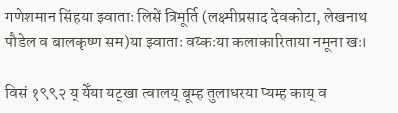गणेशमान सिंहया झ्वाताः लिसें त्रिमूर्ति (लक्ष्मीप्रसाद देवकोटा, लेखनाथ पौडेल व बालकृष्ण सम)या झ्वाताः वय्कःया कलाकारिताया नमूना खः।

विसं १९९२ य् येँया यट्खा त्वालय् बूम्ह तुलाधरया प्यम्ह काय् व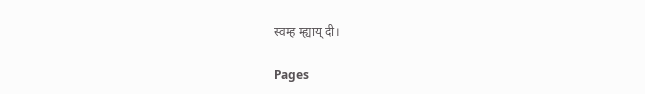स्वम्ह म्ह्याय् दी।

Pages